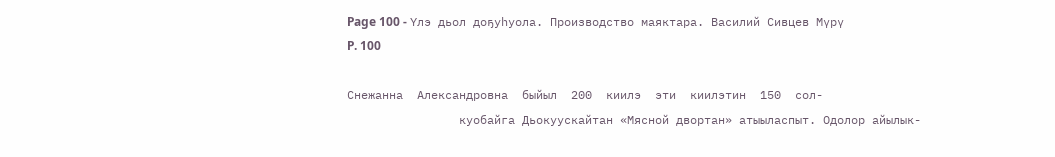Page 100 - Үлэ дьол доҕуһуола. Производство маяктара. Василий Сивцев Мүрү
P. 100

Снежанна  Александровна  быйыл  200  киилэ  эти  киилэтин  150  сол-
                куобайга Дьокуускайтан «Мясной двортан» атыыласпыт. Одолор айылык-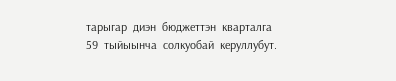тарыгар  диэн  бюджеттэн  кварталга  59  тыйыынча  солкуобай  керуллубут.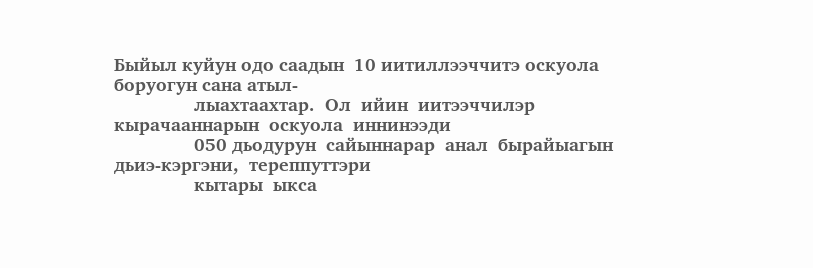Быйыл куйун одо саадын  10 иитиллээччитэ оскуола боруогун сана атыл-
                лыахтаахтар.  Ол  ийин  иитээччилэр  кырачааннарын  оскуола  иннинээди
                050 дьодурун  сайыннарар  анал  бырайыагын дьиэ-кэргэни,  тереппуттэри
                кытары  ыкса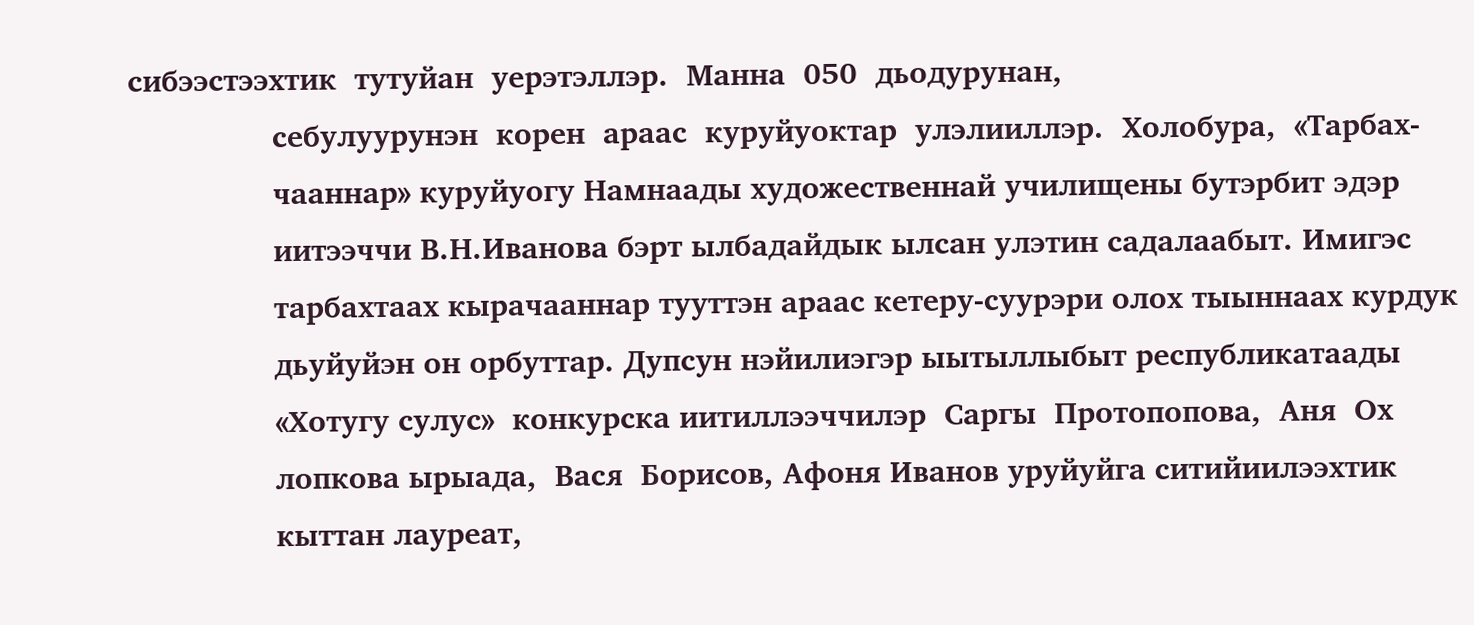сибээстээхтик  тутуйан  уерэтэллэр.  Манна  050  дьодурунан,
                себулуурунэн  корен  араас  куруйуоктар  улэлииллэр.  Холобура,  «Тарбах-
                чааннар» куруйуогу Намнаады художественнай училищены бутэрбит эдэр
                иитээччи В.Н.Иванова бэрт ылбадайдык ылсан улэтин садалаабыт. Имигэс
                тарбахтаах кырачааннар тууттэн араас кетеру-суурэри олох тыыннаах курдук
                дьуйуйэн он орбуттар. Дупсун нэйилиэгэр ыытыллыбыт республикатаады
                «Хотугу сулус»  конкурска иитиллээччилэр  Саргы  Протопопова,  Аня  Ох
                лопкова ырыада,  Вася  Борисов, Афоня Иванов уруйуйга ситийиилээхтик
                кыттан лауреат,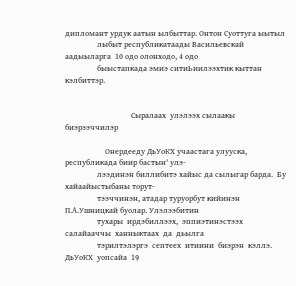дипломант урдук аатын ылбыттар. Онтон Суоттуга ыытыл
                лыбыт республикатаады Васильевскай аадыыларга  10 одо олонходо, 4 одо
                быыстапкада эмиэ ситиЬиилээхтик кыттан кэлбиттэр.


                                 Сыралаах  улэлээх сылаакы  биэрээччилэр

                    Онердееду ДьУоКХ учаастага улууска, республикада биир бастын' улэ-
                лээдинэн биллибитэ хайыс да сылыгар барда.  Бу хайаайыстыбаны торут-
                тээччинэн, атадар туруорбут кийинэн П.А.Ушницкай буолар. Улэлээбитин
                тухары  ирдэбиллээх,  эппиэтинэстээх  салайааччы  ханныктаах  да  дьылга
                тэрилтэлэргэ  септеех  итиини  биэрэн  кэллэ.  ДьУоКХ  уопсайа  19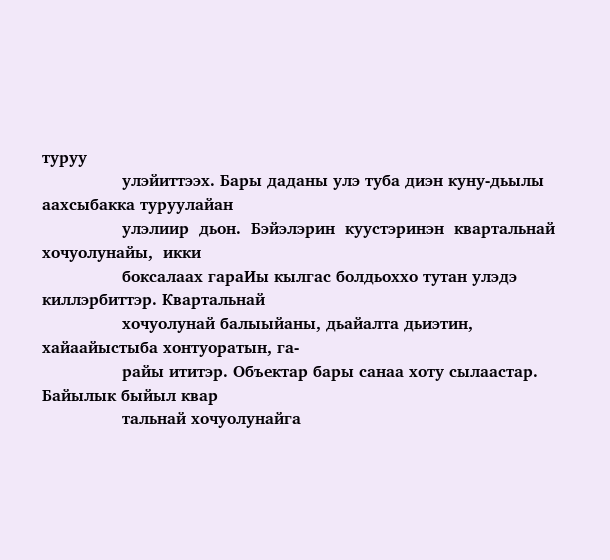туруу
                улэйиттээх. Бары даданы улэ туба диэн куну-дьылы аахсыбакка туруулайан
                улэлиир  дьон.  Бэйэлэрин  куустэринэн  квартальнай  хочуолунайы,  икки
                боксалаах гараИы кылгас болдьоххо тутан улэдэ киллэрбиттэр. Квартальнай
                хочуолунай балыыйаны, дьайалта дьиэтин, хайаайыстыба хонтуоратын, га-
                райы ититэр. Объектар бары санаа хоту сылаастар.  Байылык быйыл квар
                тальнай хочуолунайга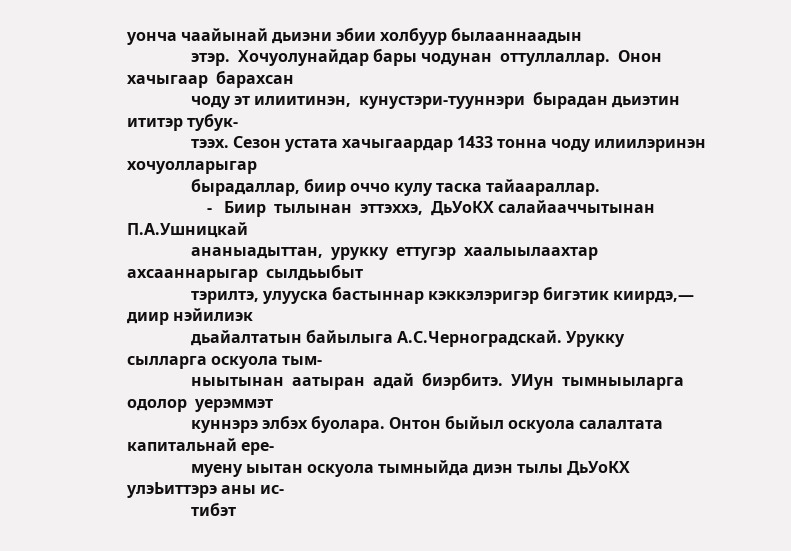уонча чаайынай дьиэни эбии холбуур былааннаадын
                этэр.  Хочуолунайдар бары чодунан  оттуллаллар.  Онон хачыгаар  барахсан
                чоду эт илиитинэн,  кунустэри-тууннэри  бырадан дьиэтин  ититэр тубук-
                тээх. Сезон устата хачыгаардар 1433 тонна чоду илиилэринэн хочуолларыгар
                бырадаллар, биир оччо кулу таска тайаараллар.
                    -   Биир  тылынан  эттэххэ,  ДьУоКХ салайааччытынан  П.А.Ушницкай
                ананыадыттан,  урукку  еттугэр  хаалыылаахтар  ахсааннарыгар  сылдьыбыт
                тэрилтэ, улууска бастыннар кэккэлэригэр бигэтик киирдэ,— диир нэйилиэк
                дьайалтатын байылыга А.С.Черноградскай. Урукку сылларга оскуола тым-
                ныытынан  аатыран  адай  биэрбитэ.  УИун  тымныыларга  одолор  уерэммэт
                куннэрэ элбэх буолара. Онтон быйыл оскуола салалтата капитальнай ере-
                муену ыытан оскуола тымныйда диэн тылы ДьУоКХ улэЬиттэрэ аны ис-
                тибэт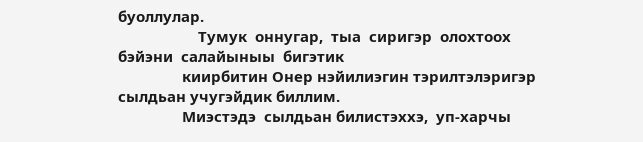буоллулар.
                    Тумук  оннугар,  тыа  сиригэр  олохтоох  бэйэни  салайыныы  бигэтик
                киирбитин Онер нэйилиэгин тэрилтэлэригэр сылдьан учугэйдик биллим.
                Миэстэдэ  сылдьан билистэххэ,  уп-харчы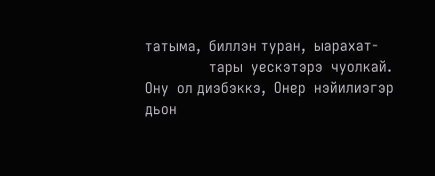татыма,  биллэн туран,  ыарахат-
                тары  уескэтэрэ  чуолкай.  Ону  ол диэбэккэ,  Онер  нэйилиэгэр дьон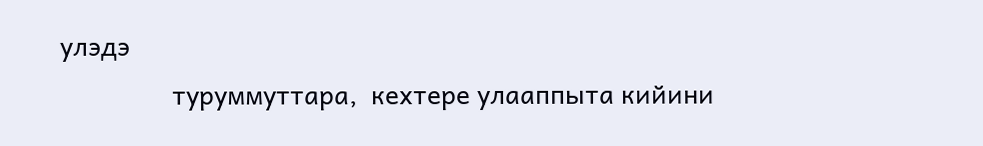улэдэ
                туруммуттара,  кехтере улааппыта кийини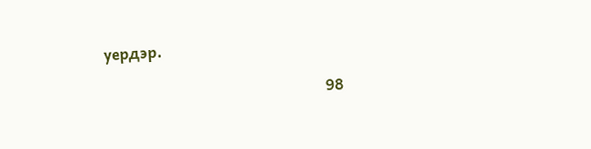уердэр.

                                                       98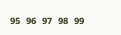95   96   97   98   99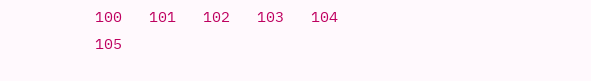100   101   102   103   104   105